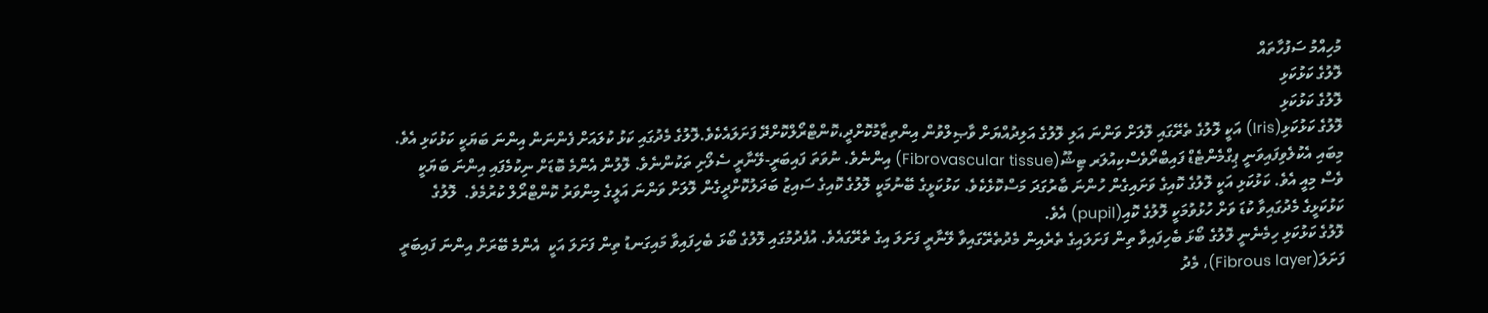މުހިއްމު ސަފުހާތައް
ލޮލުގެ ކަޅުކަޅި
ލޮލުގެ ކަޅުކަޅި
ލޮލުގެ ކަޅުކަޅި(Iris) އަކީ ލޮލުގެ ތެރޭގައި ލޮލަށް ވަންނަ އަލި ލޮލުގެ އަލިދުއްޔަށް ވާޞިލްވުން އިންތިޒާމުކޮށްދީ،ކޮންޓްރޯލްކޮށްދޭ ފަށަލައެކެވެ.ލޮލުގެ މެދުގައި ކަޅު ކުލައަށް ފެންނަން އިންނަ ބަޔަކީ ކަޅުކަޅި އެވެ. މިބައި އެކުލެވިފައިވަނީ ޕިގްމެންޓެޑް ފައިބްރޯވެސްކިއުލަރ ޓިޝޫ(Fibrovascular tissue) އިންނެވެ. ނުވަތަ ފައިބަރީ-ލޭނާރީ ސެލޯށި ތަކުންނެވެ. ލޮލުން އެންމެ ބޮޑަށް ނިކުމެފައި އިންނަ ބަޔަކީ ވެސް މިއީ އެވެ. ކަޅުކަޅި އަކީ ލޮލުގެ ކޮއިގެ ވަށައިގެން ހުންނަ ބާރުގަދަ މަސްކޮޅެކެވެ. ކަޅުކަޅީގެ ބޭނުމަކީ ލޮލުގެ ކޮއިގެ ސައިޒު ބަދަލުކޮށްދީގެން ލޮލަށް ވަންނަ އަލީގެ މިންވަރު ކޮންޓްރޯލް ކުރުމެވެ.  ލޮލުގެ ކަޅުކަޅީގެ މެދުގައިވާ ކުޑަ ވަށް ހުޅުވުމަކީ ލޮލުގެ ކޮއި(pupil) އެވެ.
ލޮލުގެ ކަޅުކަޅި ހިމެނެނީ ލޮލުގެ ބޯޅަ ބެހިފައިވާ ތިން ފަށަލައިގެ ތެރެއިން މެދުތެރޭގައިވާ ލޭނާރީ ފަށަލަ އިގެ ތެރޭގައެވެ. އުފެދުމުގައި ލޮލުގެ ބޯޅަ ބެހިފައިވާ މައިގަނޑު ތިން ފަށަލަ އަކީ  އެންމެ ބޭރަށް އިންނަ ފައިބަރީ ފަށަލަ(Fibrous layer)، މެދު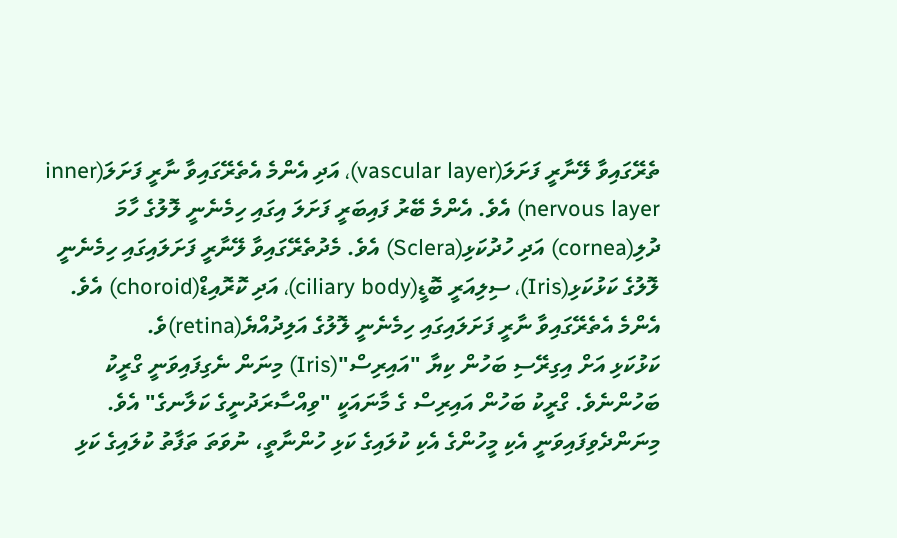ތެރޭގައިވާ ލޭނާރީ ފަށަލަ(vascular layer)، އަދި އެންމެ އެތެރޭގައިވާ ނާރީ ފަށަލަ(inner nervous layer) އެވެ. އެންމެ ބޭރު ފައިބަރީ ފަށަލަ އިގައި ހިމެނެނީ ލޮލުގެ ހާމަ ދުލި(cornea) އަދި ހުދުކަޅި(Sclera) އެވެ. މެދުތެރޭގައިވާ ލޭނާރީ ފަށަލައިގައި ހިމެނެނީ ލޮލުގެ ކަޅުކަޅި(Iris)، ސިލިއަރީ ބޮޑީ(ciliary body)، އަދި ކޮރޮއިޑް(choroid) އެވެ. އެންމެ އެތެރޭގައިވާ ނާރީ ފަށަލައިގައި ހިމެނެނީ ލޮލުގެ އަލިދުއްޔެ(retina)ވެ.
ކަޅުކަޅި އަށް އިގިރޭސި ބަހުން ކިޔާ "އައިރިސް"(Iris) މިނަން ނެގިފައިވަނީ ގްރީކު ބަހުންނެވެ. ގްރީކު ބަހުން އައިރިސް ގެ މާނައަކީ "ވިއްސާރަދުނީގެ ކަލާނގެ" އެވެ. މިނަންދެވިފައިވަނީ އެކި މީހުންގެ އެކި ކުލައިގެ ކަޅި ހުންނާތީ، ނުވަތަ ތަފާތު ކުލައިގެ ކަޅި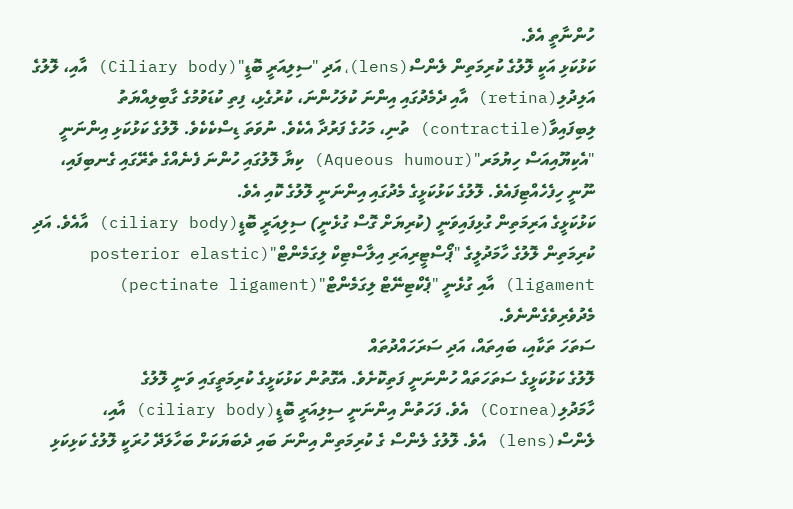ހުންނާތީ އެވެ.
ކަޅުކަޅި އަކީ ލޮލުގެ ކުރިމަތިން ލެންސް(lens)، އަދި "ސިލިއަރީ ބޮޑީ"(Ciliary body) އާއި، ލޮލުގެ އަލިދުލި(retina) އާއި ދެމެދުގައި އިންނަ ކުލަހުންނަ، ކުރުގެޅި، ފިތި ކުޑަވުމުގެ ގާބިލިއްޔަތު ލިބިފައިވާ(contractile) ތުނި، މަހުގެ ފަރުދާ އެކެވެ. ނުވަތަ ޑިސްކެކެވެ. ލޮލުގެ ކަޅުކަޅި އިންނަނީ "އެކިޔޫއިއަސް ހިޔުމަރ"(Aqueous humour) ކިޔާ ލޮލުގައި ހުންނަ ފެނެއްގެ ތެރޭގައި ގެނބިފައި، ނޫނީ ހިފެހެއްޓިފައެވެ. ލޮލުގެ ކަޅުކަޅީގެ މެދުގައި އިންނަނީ ލޮލުގެ ކޮއި އެވެ.
ކަޅުކަޅީގެ އަރިމަތިން ގުޅިފައިވަނީ (ކުރިޔަށް ގޮސް ގުޅެނީ) ސިލިއަރީ ބޮޑީ(ciliary body) އާއެވެ. އަދި ކުރިމަތިން ލޮލުގެ ހާމަދުލީގެ "ޕޯސްޓީރިއަރި އިލާސްޓިކް ލިގަމެންޓް"(posterior elastic ligament) އާއި ގުޅެނީ "ޕެކްޓިނޭޓް ލިގަމެންޓް"(pectinate ligament) މެދުވެރިވެގެންނެވެ.
ސަތަހަ ތަކާއި، ބައިތައް، އަދި ސަރަހައްދުތައް
ލޮލުގެ ކަޅުކަޅީގެ ސަތަހަތައް ހުންނަނީ ފަތިކޮށެވެ. އެގޮތުން ކަޅުކަޅީގެ ކުރިމަތީގައި ވަނީ ލޮލުގެ ހާމަދުލި(Cornea) އެވެ. ފަހަތުން އިންނަނީ ސިލިއަރީ ބޮޑީ(ciliary body) އާއި، ލެންސް(lens) އެވެ. ލޮލުގެ ލެންސް ގެ ކުރިމަތިން އިންނަ ބައި ދެބަޔަކަށް ބަހާލަދޭ ހުރަކީ ލޮލުގެ ކަޅިކަޅި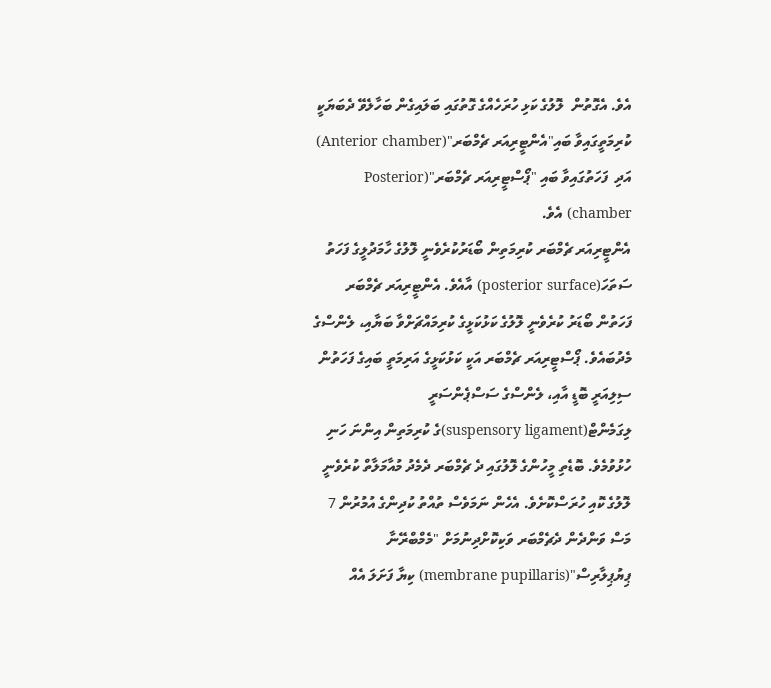އެވެ. އެގޮތުން  ލޮލުގެ ކަޅި ހުރަހެއްގެ ގޮތުގައި ބަލައިގެން ބަހާލެވޭ ދެބަޔަކީ ކުރިމަތީގައިވާ ބައި"އެންޓީރިއަރ ޗެމްބަރ"(Anterior chamber) އަދި  ފަހަތުގައިވާ ބައި "ޕޯސްޓީރިއަރ ޗެމްބަރ"(Posterior chamber) އެވެ.
އެންޓީރިއަރ ޗެމްބަރ ކުރިމަތިން ބޯޑަރުކުރެވެނީ ލޮލުގެ ހާމަދުލީގެ ފަހަތު ސަތަހަ(posterior surface) އާއެވެ. އެންޓީރިއަރ ޗެމްބަރ ފަހަތުން ބޯޑަރު ކުރެވެނީ ލޮލުގެ ކަޅުކަޅީގެ ކުރިމައްޗަށްވާ ބަޔާއި، ލެންސްގެ މެދުބައެވެ. ޕޯސްޓީރިއަރ ޗެމްބަރ އަކީ ކަޅުކަޅީގެ އަރިމަތީ ބައިގެ ފަހަތުން ސިލިއަރީ ބޮޑީ އާއި، ލެންސްގެ ސަސްޕެންސަރީ ލިގަމެންޓް(suspensory ligament)ގެ ކުރިމަތިން އިންނަ ހަނި ހުޅުވުމެވެ. ބޮޑެތި މީހުންގެ ލޮލުގައި ދެ ޗެމްބަރ ދެމެދު މުއާމަލާތް ކުރެވެނީ ލޮލުގެ ކޮއި ހުރަސްކޮށެވެ. އެހެން ނަމަވެސް ތުއްތު ކުދިންގެ އުމުރުން 7 މަސް ވަންދެން ދެޗެމްބަރ ވަކިކޮށްދިނުމަށް "މެމްބްރޭނާ ޕިޔުޕިލާރިސް"(membrane pupillaris) ކިޔާ ފަށަލަ އެއް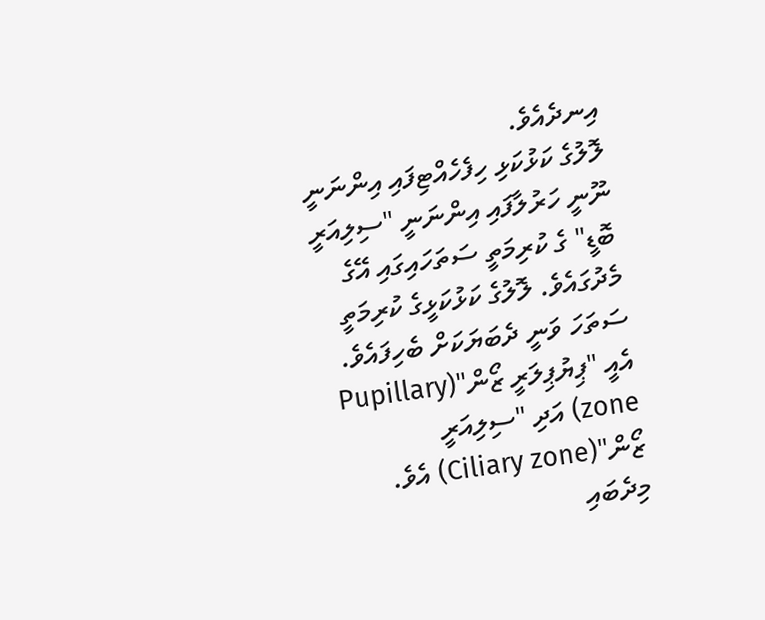އިނދެއެވެ.
ލޮލުގެ ކަޅުކަޅި ހިފެހެއްޓިފައި އިންނަނީ ނޫނީ ހަރުލާފައި އިންނަނީ "ސިލިއަރީ ބޮޑީ" ގެ ކުރިމަތީ ސަތަހައިގައި އޭގެ މެދުގައެވެ. ލޮލުގެ ކަޅުކަޅީގެ ކުރިމަތީ ސަތަހަ ވަނީ ދެބަޔަކަށް ބެހިފައެވެ. އެއީ "ޕިޔުޕިލަރީ ޒޯން"(Pupillary zone) އަދި "ސިލިއަރީ ޒޯން"(Ciliary zone) އެވެ. މިދެބައި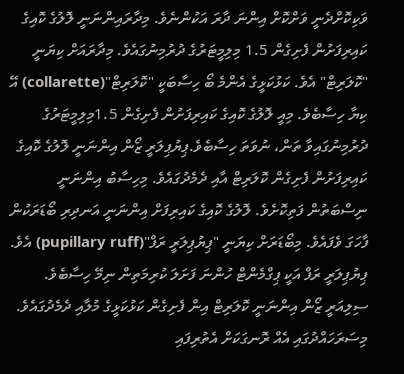ވަކިކޮށްދެނީ ވަށްކޮށް އިންނަ ދާރަ އަކުންނެވެ. މިދާރައިންނަނީ ލޮލުގެ ކޮއިގެ ކައިރިފަށުން ފެށިގެން 1.5 މިލިމީޓަރުގެ ދުރުމިނުގައެވެ. މިދާރައަށް ކިޔަނީ "ކޮލަރިޓް" އެވެ. ކަޅުކަޅީގެ އެންމެ ބޯ ހިސާބަކީ "ކޮލަރިޓް"(collarette) އޭ ކިޔާ ހިސާބެވެ. މިއީ ލޮލުގެ ކޮއިގެ ކައިރިފަށުން ފެށިގެން 1.5މިލިމީޓަރުގެ ދުރުމިނުގައިވާ ތަން، ނުވަތަ ހިސާބެވެ.ޕިޔުޕިލަރީ ޒޯން އިންނަނީ ލޮލުގެ ކޮއިގެ ކައިރިފަށުން ފެށިގެން ކޮލަރިޓް އާއި ދެމެދުގައެވެ. މިހިސާބު އިންނަނީ ނިސްބަތުން ފަތިކޮށެވެ. ލޮލުގެ ކޮއިގެ ކައިރިފަށް އިންނަނީ އަނދިރި ބޯޑަރަކުން ފާހަގަ ވެފައެވެ. މިބޯޑަރަށް ކިޔަނީ "ޕިޔުޕިލަރީ ރަފް"(pupillary ruff) އެވެ. ޕިޔުޕިލަރީ ރަފް އަކީ ޕިގްމެންޓް ހުންނަ ފަށަލަ ކުރިމަތިން ނިމޭ ހިސާބެވެ. ސިލިއަރީ ޒޯން އިންނަނީ ކޮލަރިޓް އިން ފެށިގެން ކަޅުކަޅީގެ މުލާއި ދެމެދުގައެވެ. މިސަރަހައްދުގައި އެއް ރޮނގަކަށް އެތުރިފައި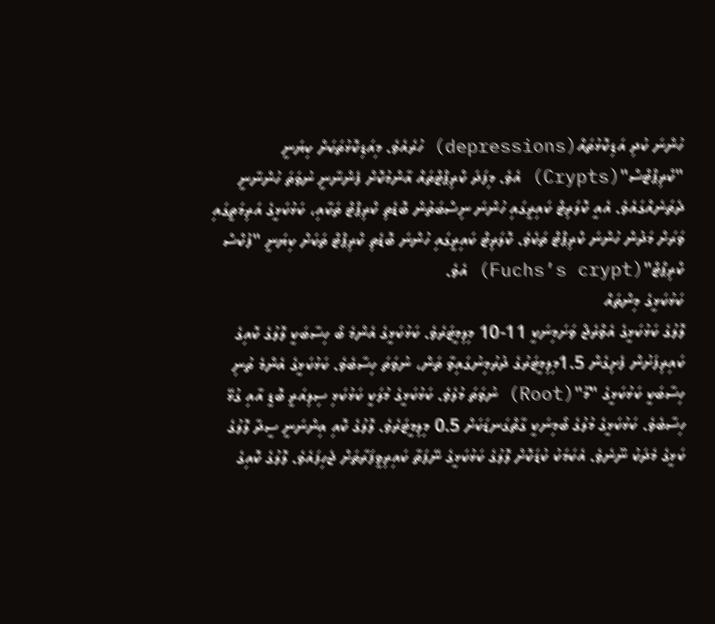ހުންނަ ކުދި އަޑިކޮޅުތައް(depressions) ހުރެއެވެ. މިއަޑިކޮޅުތަކަށް ކިޔަނީ "ކްރިޕްޓްސް"(Crypts) އެވެ. މިފަދަ ކްރިޕްޓްތައް އާންމުކޮށް ފެންނާނީ ނުވަތަ ހުންނާނީ ދެތަނެއްގައެވެ. އެއީ ކޮލަރިޓް ކައިރީގައި ހުންނަ ނިސްބަތުން ބޮޑެތި ކްރިޕްޓް ތަކާއި، ކަޅުކަޅީގެ އަރިމަތީގައި ވަރަށް މަދުން ހުންނަ ކްރިޕްޓް ތަކެވެ. ކޮލަރިޓް ކައިރީގައި ހުންނަ ބޮޑެތި ކްރިޕްޓް ތަކަށް ކިޔަނީ "ފުކްސް ކްރިޕްޓް"(Fuchs’s crypt) އެވެ.
ކަޅުކަޅީގެ މިންތައް
ލޮލުގެ ކަޅުކަޅީގެ އެވްރެޖް ވަށަމިނަކީ 11-10 މިލިމީޓަރެވެ. ކަޅުކަޅީގެ އެންމެ ބޯ ހިސާބަކީ ލޮލުގެ ކޮއިގެ ކައިރިފަށުން ފެށިގެން 1.5މިލިމީޓަރުގެ ދުރުމިނުގައިވާ ތަން، ނުވަތަ ހިސާބެވެ. ކަޅުކަޅީގެ އެންމެ ތުނި ހިސާބަކީ ކަޅުކަޅީގެ "މޫ"(Root) ނުވަތަ މުލެވެ. ކަޅުކަޅީގެ މުލަކީ ކަޅުކަޅި ސިލިއަރީ ބޮޑީ އާއި ގުޅޭ ހިސާބެވެ. ކަޅުކަޅީގެ މުލުގެ ބޯމިނަކީ ގާތްގަނޑަކަށް 0.5 މިލިމީޓަރެވެ. ލޮލުގެ ކޮއި އިންނަނީ ސީދާ ލޮލުގެ ކަޅީގެ މެދަކު ނޫނެވެ. އެކަމަކު ކުޑަކޮށް ލޮލުގެ ކަޅުކަޅީގެ ނޭފަތާ ކައިރިވީފަރާތަށް ޖެހިފައެވެ. ލޮލުގެ ކޮއިގެ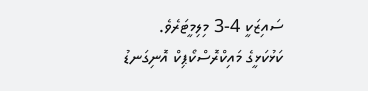ސައިޒަކީ 4-3 މިލިމީޓަރެވެ.
ކަޅުކަޅީގެ މައިކްރޮސްކޯޕިކް އޮނިގަނޑު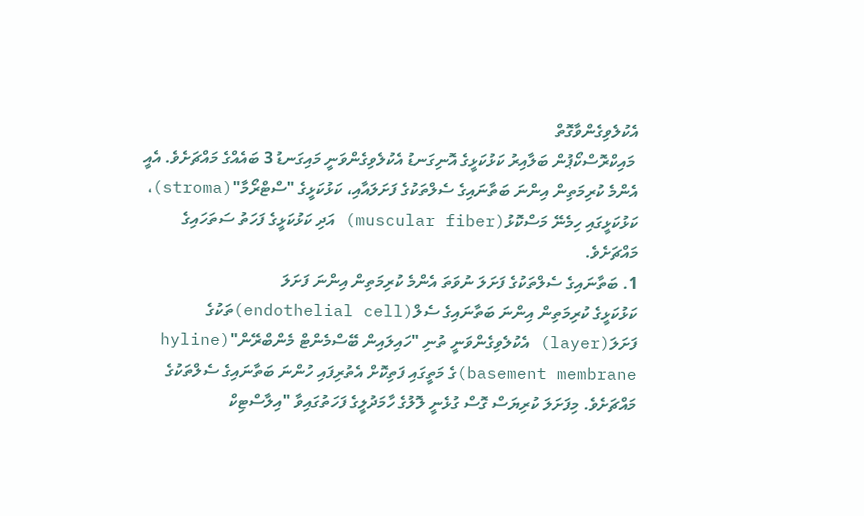އެކުލެވިގެންވާގޮތް
 މައިކްރޮސްކޯޕުން ބަލާއިރު ކަޅުކަޅީގެ އޮނިގަނޑު އެކުލެވިގެންވަނީ މައިގަނޑު 3 ބައެއްގެ މައްޗަށެވެ. އެއީ އެންމެ ކުރިމަތިން އިންނަ ބަތާނައިގެ ސެލްތަކުގެ ފަށަލައާއި، ކަޅުކަޅީގެ "ސްޓްރޯމާ"(stroma)، ކަޅުކަޅީގައި ހިމެނޭ މަސްކޮޅު(muscular fiber) އަދި ކަޅުކަޅީގެ ފަހަތު ސަތަހައިގެ މައްޗަށެވެ.
1. ބަތާނައިގެ ސެލްތަކުގެ ފަށަލަ ނުވަތަ އެންމެ ކުރިމަތިން އިންނަ ފަށަލަ
ކަޅުކަޅީގެ ކުރިމަތިން އިންނަ ބަތާނައިގެ ސެލް(endothelial cell)ތަކުގެ ފަށަލަ(layer) އެކުލެވިގެންވަނީ ތުނި "ހައިލައިން ބޭސްމެންޓް މެންބްރޭން"(hyline basement membrane)ގެ މަތީގައި ފަތިކޮށް އެތުރިފައި ހުންނަ ބަތާނައިގެ ސެލްތަކުގެ މައްޗަށެވެ. މިފަށަލަ ކުރިޔަސް ގޮސް ގުޅެނީ ލޮލުގެ ހާމަދުލީގެ ފަހަތުގައިވާ "އިލާސްޓިކް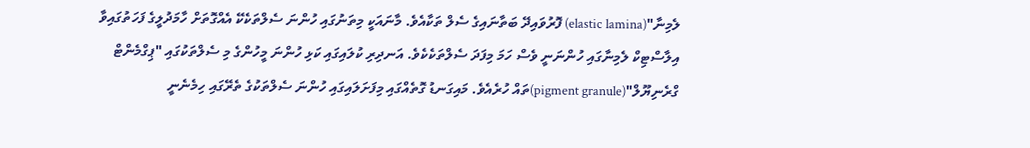ލެމިނާ"(elastic lamina) ފޮރުވައިދޭ ބަތާނައިގެ ސެލް ތަކާއެވެ. މާނައަކީ މިތަނުގައި ހުންނަ ސެލްތަކެކޭ އެއްގޮތަށް ހާމަދުލީގެ ފަހަތުގައިވާ އިލާސްޓިކް ލެމިނާގައި ހުންނަނީ ވެސް ހަމަ މިފަދަ ސެލްތަކެކެވެ. އަނދިރި ކުލައިގައި ކަޅި ހުންނަ މީހުންގެ މި ސެލްތަކުގައި "ޕިގްމެންޓް ގްރެނިޔޫލް"(pigment granule)ތައް ހުރެއެވެ. މައިގަނޑު ގޮތެއްގައި މިފަށަލައިގައި ހުންނަ ސެލްތަކުގެ ތެރޭގައި ހިމެނެނީ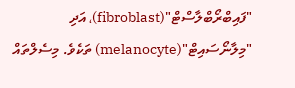"ފައިބްރޯބްލާސްޓް"(fibroblast)، އަދި "މިލާނޯސައިޓް"(melanocyte) ތަކެވެ. މިސެލްތައް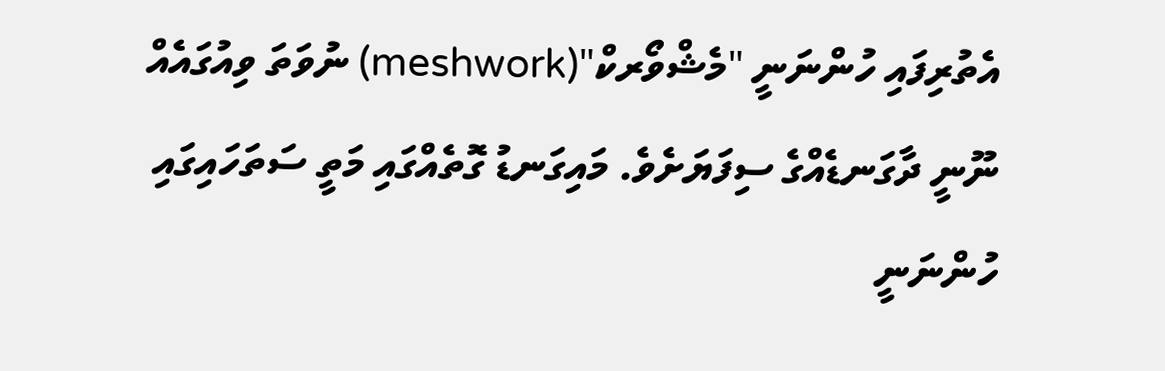އެތުރިފައި ހުންނަނީ "މެޝްވޯރކް"(meshwork) ނުވަތަ ވިއުގައެއް ނޫނީ ދާގަނޑެއްގެ ސިފަޔަށެވެ. މައިގަނޑު ގޮތެއްގައި މަތީ ސަތަހައިގައި ހުންނަނީ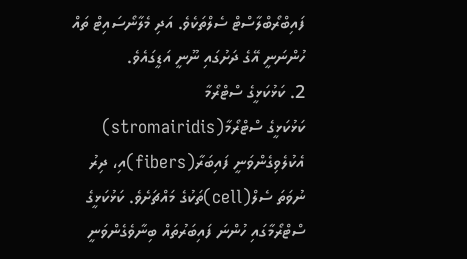ފައިބްރޯބްލާސްޓް ސެލްތަކެވެ. އަދި މެލާނޯސައިޓް ތައް ހުންނަނީ އޭގެ ދަށުގައި ނޫނީ އަޑީގައެވެ.
2. ކަޅުކަޅީގެ ސްޓްރޯމާ
ކަޅުކަޅީގެ ސްޓްރޯމާ(stromairidis) އެކުލެވިގެންވަނީ ފައިބަރާ(fibers)އި، ދިރު ނުވަތަ ސެލް(cell)ތަކުގެ މައްޗަށެވެ. ކަޅުކަޅީގެ ސްޓްރޯމާގައި ހުންނަ ފައިބަރުތައް ބިނާވެގެންވަނީ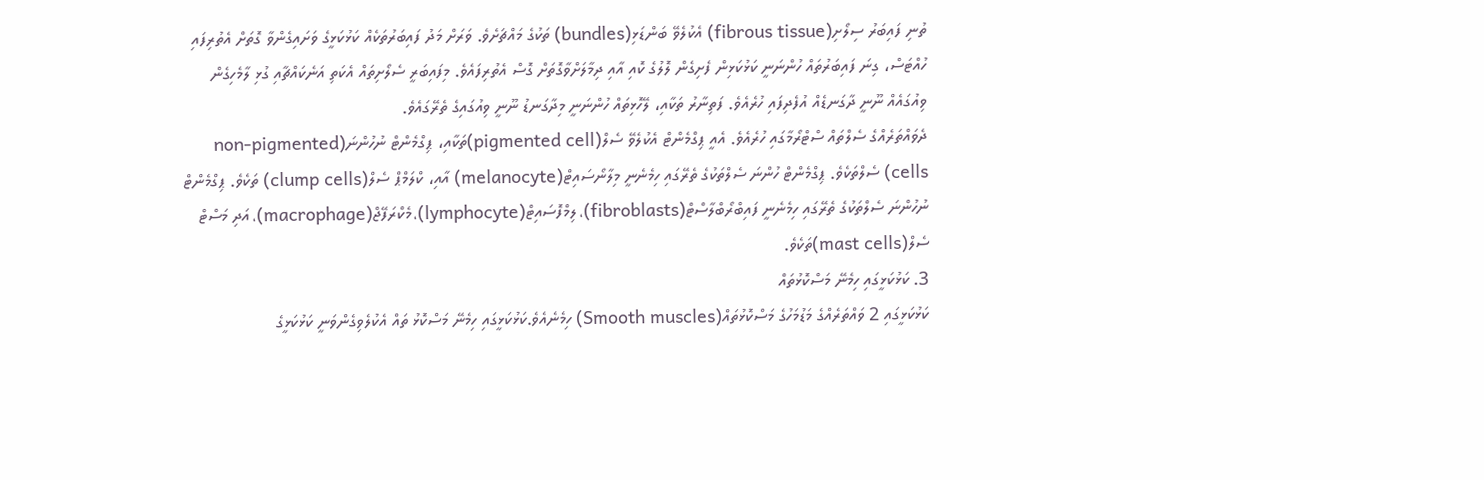ތުނި ފައިބަރު ސިލޯށި(fibrous tissue) އެކުލެވޭ ބަންޑަޅި(bundles) ތަކުގެ މައްޗަށެވެ. ވަރަށް މަދު ފައިބަރުތަކެއް ކަޅުކަޅީގެ ވަށައިގެންވާ ގޮތަށް އެތުރިފައި ހުއްޓަސް، ގިނަ ފައިބަރުތައް ހުންނަނީ ކަޅުކަޅިން ފެށިގެން ލޮލުގެ ކޮއި އާއި ދިމާލަށްވާގޮތަށް ގޮސް އެތުރިފައެވެ. މިފައިބަރީ ސެލޯށިތައް އެކަތި އަނެކައްޗާއި ގުޅި ލާމެހިގެން ވިއުގައެއް ނޫނީ ދާގަނޑެއް އުފެދިފައި ހުރެއެވެ. ފަތިނާރު ތަކާއި، ލޭހޮޅިތައް ހުންނަނީ މިދާގަނޑު ނޫނީ ވިއުގައިގެ ތެރޭގައެވެ.
ދެވައްތަރެއްގެ ސެލްތައް ސްޓްރޯމާގައި ހުރެއެވެ. އެއީ ޕިގްމެންޓް އެކުލެވޭ ސެލް(pigmented cell)ތަކާއި، ޕިގްމެންޓް ނުހުންނަ(non-pigmented cells) ސެލްތަކެވެ. ޕިގްމެންޓް ހުންނަ ސެލްތަކުގެ ތެރޭގައި ހިމެނެނީ މިލާނޯސައިޓް(melanocyte) އާއި، ކްލަމްޕް ސެލް(clump cells) ތަކެވެ. ޕިގްމެންޓް ނުހުންނަ ސެލްތަކުގެ ތެރޭގައި ހިމެނެނީ ފައިބްރޯބްލާސްޓް(fibroblasts)، ލިމްފޮސައިޓް(lymphocyte)، މެކްރަފޭޖް(macrophage)، އަދި މަސްޓް ސެލް(mast cells)ތަކެވެ.
3. ކަޅުކަޅީގައި ހިމެނޭ މަސްކޮޅުތައް
ކަޅުކަޅީގައި 2 ވައްތަރެއްގެ މަޑުމަހުގެ މަސްކޮޅުތައް(Smooth muscles) ހިމެނެއެވެ.ކަޅުކަޅީގައި ހިމެނޭ މަސްކޮޅު ތައް އެކުލެވިގެންވަނީ ކަޅުކަޅީގެ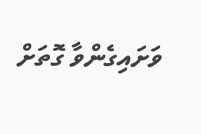ވަށައިގެންވާ ގޮތަށް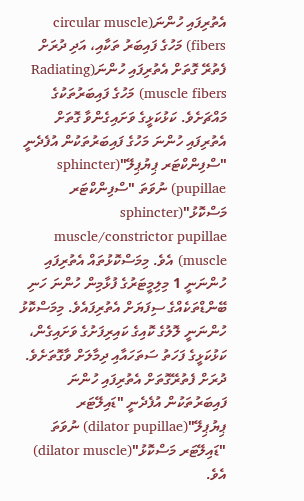އެތުރިފައި ހުންނަ(circular muscle fibers) މަހުގެ ފައިބަރު ތަކާއި، އަދި ދުރަށް ފެތުރޭ ގޮތަށް އެތުރިފައި ހުންނަ(Radiating muscle fibers) މަހުގެ ފައިބަރުތަކުގެ މައްޗަށެވެ. ކަޅުކަޅީގެ ވަށައިގެންވާ ގޮތަށް އެތުރިފައި ހުންނަ މަހުގެ ފައިބަރުތަކުން އުފެދެނީ "ސްފިންކްޓަރ ޕިޔުޕިލޭ"(sphincter pupillae) ނުވަތަ "ސްފިންކްޓަރ މަސްކޮޅު"(sphincter muscle/constrictor pupillae muscle) އެވެ. މިމަސްކޮޅުތައް އެތުރިފައި ހުންނަނީ 1 މިލިމީޓަރުގެ ފުޅާމިން ހުންނަ ހަނި ބޭންޑްތަކެއްގެ ސިފަޔަށް އެތުރިފައެވެ. މިމަސްކޮޅު ހުންނަނީ ލޮލުގެ ކޮއިގެ ކައިރިފަށުގެ ވަށައިގެން، ކަޅުކަޅީގެ ފަހަތު ސަތަހައާއި ދިމާލަށް ވާގޮތަށެވެ. ދުރަށް ފެތުރޭގޮތަށް އެތުރިފައި ހުންނަ ފައިބަރުތަކުން އުފެދެނީ "ޑައިލޭޓަރ ޕިޔުޕިލޭ"(dilator pupillae) ނުވަތަ "ޑައިލޭޓަރ މަސްކޮޅު"(dilator muscle) އެވެ.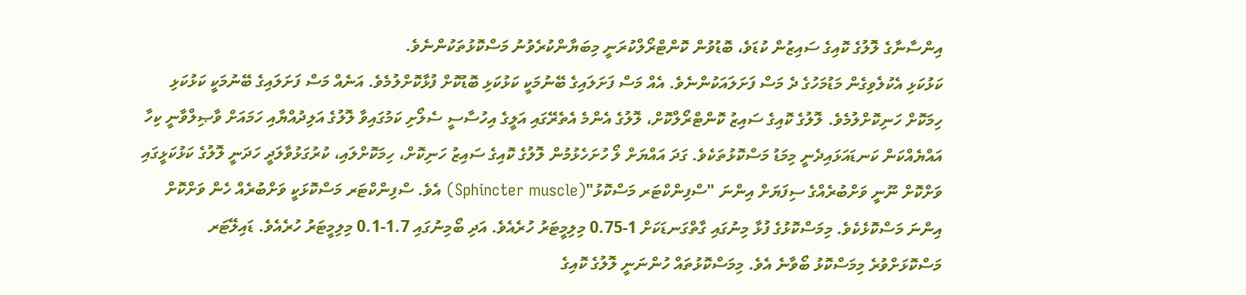އިންސާނާގެ ލޮލުގެ ކޮއިގެ ސައިޒުން ކުޑަވެ، ބޮޑުވުން ކޮންޓްރޯލްކުރަނީ މިބަޔާންކުރެވުނު މަސްކޮޅުތަކުންނެވެ.
ކަޅުކަޅި އެކުލެވިގެން މަޑުމަހުގެ ދެ މަސް ފަށަލައަކުންނެވެ. އެއް މަސް ފަށަލައިގެ ބޭނުމަކީ ކަޅުކަޅި ބޮޑުކޮށް ފުޅާކޮށްލުމެވެ. އަނެއް މަސް ފަށަލައިގެ ބޭނުމަކީ ކަޅުކަޅި ހިމަކޮށް ހަނިކޮށްލުމެވެ. ލޮލުގެ ކޮއިގެ ސައިޒު ކޮންޓްރޯލްކޮށް، ލޮލުގެ އެންމެ އެތެރޭގައި އަލީގެ އިހުސާސީ ސެލޯށި ކަމުގައިވާ ލޮލުގެ އަލިދުއްޔާއި ހަމައަށް ވާޞިލްވާނީ ކިހާ އައްޔެއްކަން ކަނޑައަޅައިދެނީ މިމަޑު މަސްކޮޅުތަކެވެ. ގަދަ އައްޔަށް ލޯ ހުށަހެޅުމުން ލޮލުގެ ކޮއިގެ ސައިޒު ހަނިކޮށް، ހިމަކޮށްލައި، ކުރުގަޅުވާލަދީ ހަދަނީ ލޮލުގެ ކަޅުކަޅީގައި ވަށްކޮށް ނޫނީ ވަށްބުރެއްގެ ސިފަޔަށް އިންނަ "ސްފިންކްޓަރ މަސްކޮޅު"(Sphincter muscle) އެވެ. ސްފިންކްޓަރ މަސްކޮޅަކީ ވަށްބުރެއް ހެން ވަށްކޮށް އިންނަ މަސްކޮޅެކެވެ. މިމަސްކޮޅުގެ ފުޅާ މިނުގައި ގާތްގަނޑަކަށް 1-0.75 މިލިމީޓަރު ހުރެއެވެ. އަދި ބޯމިނުގައި 1.7-0.1 މިލިމީޓަރު ހުރެއެވެ. ޑައިލޭޓަރ މަސްކޮޅަށްވުރެ މިމަސްކޮޅު ބޯވާނެ އެވެ. މިމަސްކޮޅުތައް ހުންނަނީ ލޮލުގެ ކޮއިގެ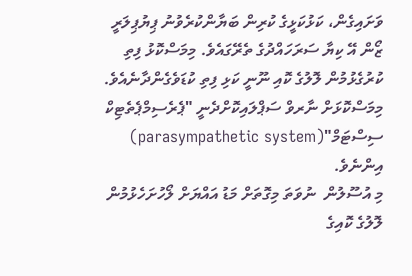ވަށައިގެން، ކަޅުކަޅީގެ ކުރިން ބަޔާންކުރެވުނު ޕިޔުޕިލަރީ ޒޯން އޭ ކިޔާ ސަރަހައްދުގެ ތެރޭގައެވެ. މިމަސްކޮޅު ފިތި ކުރުގެޅުމުން ލޮލުގެ ކޮއި ނޫނީ ކަޅި ފިތި ކުޑަވެގެންދާނެއެވެ. މިމަސްކޮޅަށް ނާރވް ސަޕްލައިކޮށްދެނީ "ޕެރެސިމްޕެތެޓިކް ސިސްޓަމް"(parasympathetic system) އިންނެވެ.
މި އުސޫލުން  ނުވަތަ މިގޮތަށް މަޑު އައްޔަށް ލޯހުށަހެޅުމުން ލޮލުގެ ކޮއިގެ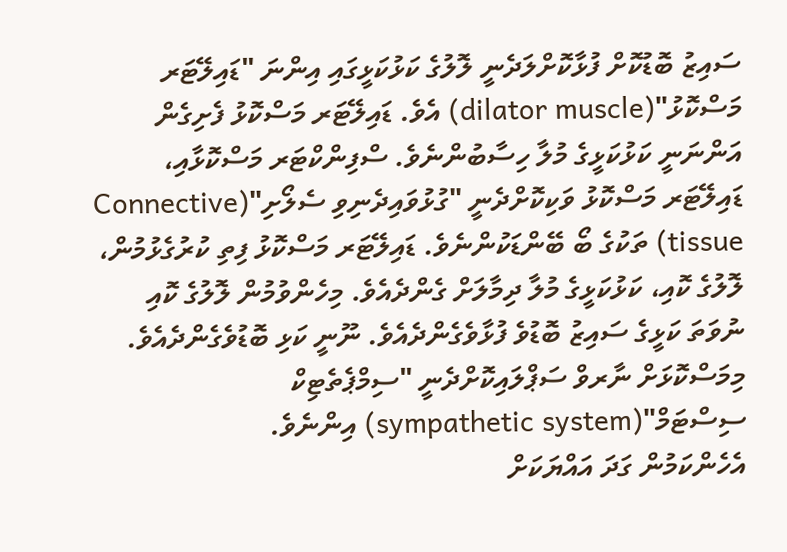ސައިޒު ބޮޑުކޮށް ފުޅާކޮށްލަދެނީ ލޮލުގެ ކަޅުކަޅީގައި އިންނަ "ޑައިލޭޓަރ މަސްކޮޅު"(dilator muscle) އެވެ. ޑައިލޭޓަރ މަސްކޮޅު ފެށިގެން އަންނަނީ ކަޅުކަޅީގެ މުލާ ހިސާބުންނެވެ. ސްފިންކްޓަރ މަސްކޮޅާއި، ޑައިލޭޓަރ މަސްކޮޅު ވަކިކޮށްދެނީ "ގުޅުވައިދެނިވި ސެލޯށި"(Connective tissue) ތަކުގެ ބޯ ބޭންޑަކުންނެވެ. ޑައިލޭޓަރ މަސްކޮޅު ފިތި ކުރުގެޅުމުން، ލޮލުގެ ކޮއި، ކަޅުކަޅީގެ މުލާ ދިމާލަށް ގެންދެއެވެ. މިހެންވުމުން ލޮލުގެ ކޮއި ނުވަތަ ކަޅީގެ ސައިޒު ބޮޑުވެ ފުޅާވެގެންދެއެވެ. ނޫނީ ކަޅި ބޮޑުވެގެންދެއެވެ. މިމަސްކޮޅަށް ނާރވް ސަޕްލައިކޮށްދެނީ "ސިމްޕެތެޓިކް ސިސްޓަމް"(sympathetic system) އިންނެވެ.
އެހެންކަމުން ގަދަ އައްޔަކަށް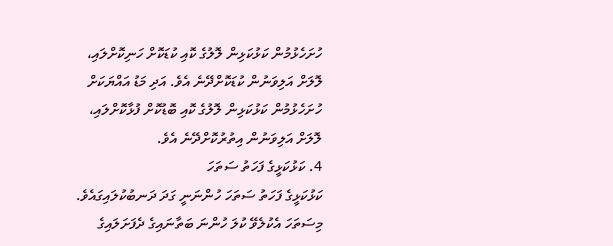ހުށަހެޅުމުން ކަޅުކަޅިން ލޮލުގެ ކޮއި ކުޑަކޮށް ހަނިކޮށްލައި، ލޮލަށް އަލިވަނުން ކުޑަކޮށްދޭނެ އެވެ. އަދި މަޑު އައްޔަކަށް ހުށަހެޅުމުން ކަޅުކަޅިން ލޮލުގެ ކޮއި ބޮޑުކޮށް ފުޅާކޮށްލައި، ލޮލަށް އަލިވަނުން އިތުރުކޮށްދޭނެ އެވެ.
4. ކަޅުކަޅީގެ ފަހަތު ސަތަހަ
ކަޅުކަޅީގެ ފަހަތު ސަތަހަ ހުންނަނީ ގަދަ ދަނބުކުލައިގައެވެ. މިސަތަހަ އެކުލެވޭ ކުލަ ހުންނަ ބަތާނައިގެ ދެފަށަލައިގެ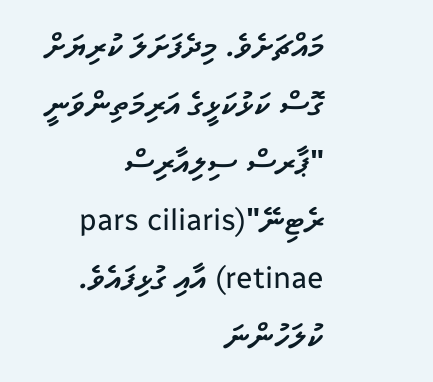މައްޗަށެވެ. މިދެފަށަލަ ކުރިޔަށް ގޮސް ކަޅުކަޅީގެ އަރިމަތިންވަނީ "ޕާރސް ސިލިއާރިސް ރެޓިނޭ"(pars ciliaris retinae) އާއި ގުޅިފައެވެ. ކުލަހުންނަ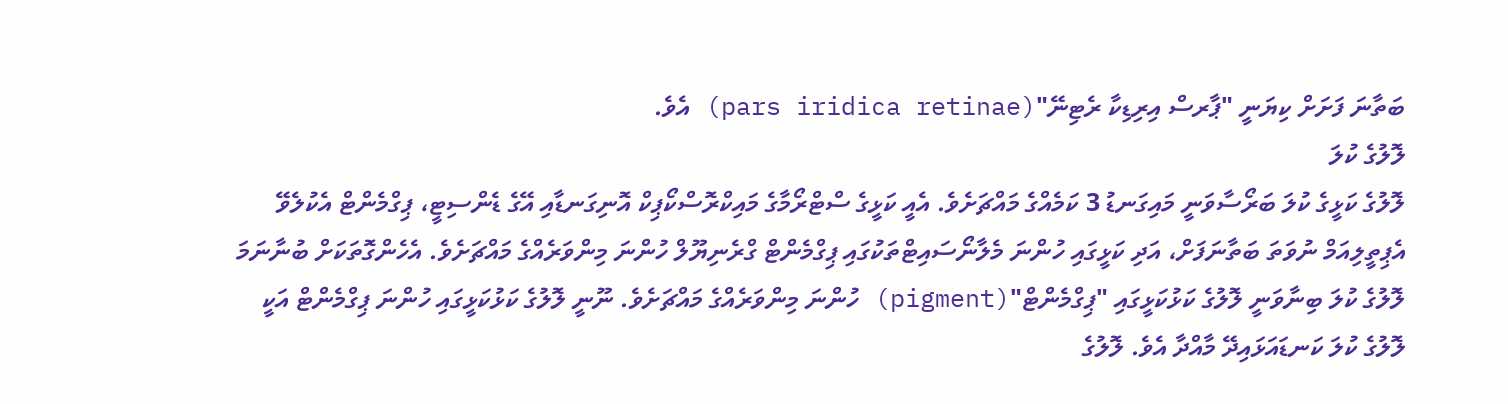ބަތާނަ ފަށަށް ކިޔަނީ "ޕާރސް އިރިޑިކާ ރެޓިނޭ"(pars iridica retinae) އެވެ.
ލޮލުގެ ކުލަ
ލޮލުގެ ކަޅީގެ ކުލަ ބަރޯސާވަނީ މައިގަނޑު 3 ކަމެއްގެ މައްޗަށެވެ. އެއީ ކަޅީގެ ސްޓްރޯމާގެ މައިކްރޮސްކޯޕިކް އޮނިގަނޑާއި އޭގެ ޑެންސިޓީ، ޕިގްމެންޓް އެކުލެވޭ އެޕިތީލިއަމް ނުވަތަ ބަތާނަފަށް، އަދި ކަޅީގައި ހުންނަ މެލާނޯސައިޓްތަކުގައި ޕިގްމެންޓް ގްރެނިޔޫލް ހުންނަ މިންވަރެއްގެ މައްޗަށެވެ. އެހެންގޮތަކަށް ބުނާނަމަ ލޮލުގެ ކުލަ ބިނާވަނީ ލޮލުގެ ކަޅުކަޅީގައި "ޕިގްމެންޓް"(pigment) ހުންނަ މިންވަރެއްގެ މައްޗަށެވެ. ނޫނީ ލޮލުގެ ކަޅުކަޅީގައި ހުންނަ ޕިގްމެންޓް އަކީ ލޮލުގެ ކުލަ ކަނޑައަޅައިދޭ މާއްދާ އެވެ. ލޮލުގެ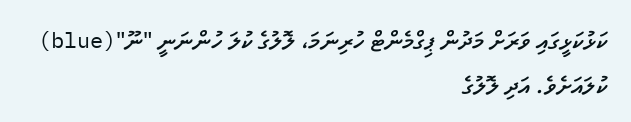ކަޅުކަޅީގައި ވަރަށް މަދުން ޕިގްމެންޓް ހުރިނަމަ، ލޮލުގެ ކުލަ ހުންނަނީ "ނޫ"(blue) ކުލައަށެވެ. އަދި ލޮލުގެ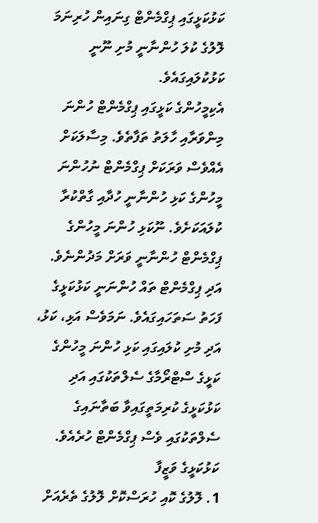ކަޅުކަޅީގައި ޕިގްމެންޓް ގިނައިން ހުރިނަމަ ލޮލުގެ ކުލަ ހުންނާނީ މުށި ނޫނީ ކަޅުކުލައިގައެވެ.
އެކިމީހުންގެ ކަޅީގައި ޕިގްމެންޓް ހުންނަ މިންވަރާއި ހާލަތު ތަފާތެވެ. މިސާލަކަށް އެއްވެސް ވަރަކަށް ޕިގްމެންޓް ނުހުންނަ މީހުންގެ ކަޅި ހުންނާނީ ހުދާއި ގާތްކުރާ ކުލައަކަށެވެ. ނޫކަޅި ހުންނަ މީހުންގެ ޕިގްމެންޓް ހުންނާނީ ވަރަށް މަދުންނެވެ. އަދި ޕިގްމެންޓް ތައް ހުންނަނީ ކަޅުކަޅީގެ ފަހަތު ސަތަހައިގައެވެ. ނަމަވެސް އަޅި، ކަޅު، އަދި މުށި ކުލައިގައި ކަޅި ހުންނަ މީހުންގެ ކަޅީގެ ސްޓްރޯމާގެ ސެލްތަކުގައި އަދި ކަޅުކަޅީގެ ކުރިމަތީގައިވާ ބަތާނައިގެ ސެލްތަކުގައި ވެސް ޕިގްމެންޓް ހުރެއެވެ.
ކަޅުކަޅީގެ ވަޒީފާ
1. ލޮލުގެ ކޮއި ހުރަސްކޮށް ލޮލުގެ ތެރެއަށް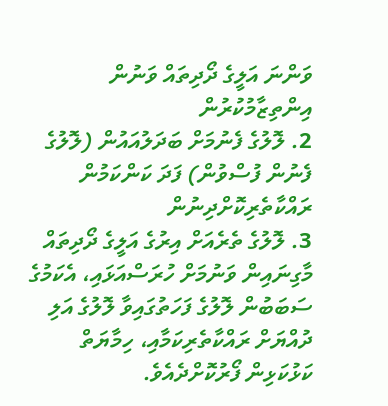ވަންނަ އަލީގެ ދޯދިތައް ވަނުން އިންތިޒާމުކުރުން
2. ލޮލުގެ ފެނުމަށް ބަދަލުއައުން (ލޮލުގެ ފެނުން ފުސްވުން) ފަދަ ކަންކަމުން ރައްކާތެރިކޮށްދިނުން
3. ލޮލުގެ ތެރެއަށް އިރުގެ އަލީގެ ދޯދިތައް މާގިނައިން ވަނުމަށް ހުރަސްއަޅައި، އެކަމުގެ ސަބަބުން ލޮލުގެ ފަހަތުގައިވާ ލޮލުގެ އަލި ދުއްޔަށް ރައްކާތެރިކަމާއި، ހިމާޔަތް ކަޅުކަޅިން ފޯރުކޮށްދެއެވެ.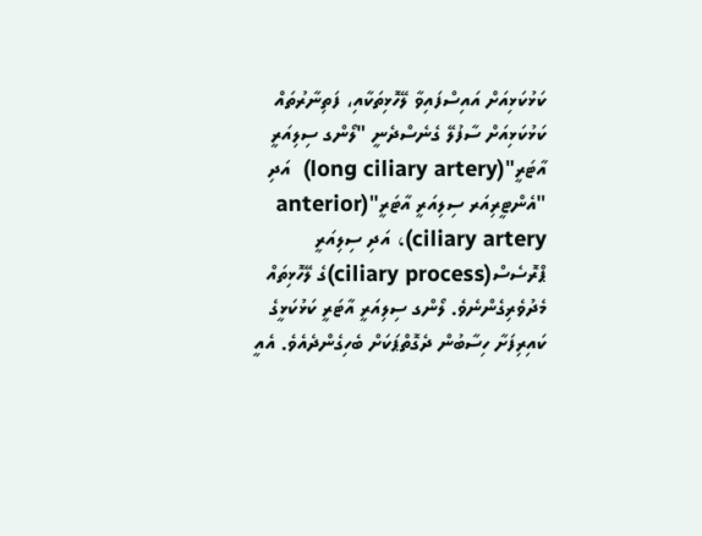ކަޅުކަޅިއަށް އައިސްފައިވާ ލޭހޮޅިތަކާއި، ފަތިނާރުތައް
ކަޅުކަޅިއަށް ސާފުލޭ ގެނެސްދެނީ "ލޯންގ ސިލިއަރީ އާޓަރީ"(long ciliary artery)  އަދި "އެންޓީރިއަރ ސިލިއަރީ އާޓަރީ"(anterior ciliary artery)، އަދި ސިލިއަރީ ޕްރޮސެސް(ciliary process)ގެ ލޭހޮޅިތައް މެދުވެރިގެންނެވެ. ލޯންގ ސިލިއަރީ އާޓަރީ ކަޅުކަޅީގެ ކައިރިފަށާ ހިސާބުން ދެގޮތްޕަކަށް ބެހިގެންދެއެވެ. އެއީ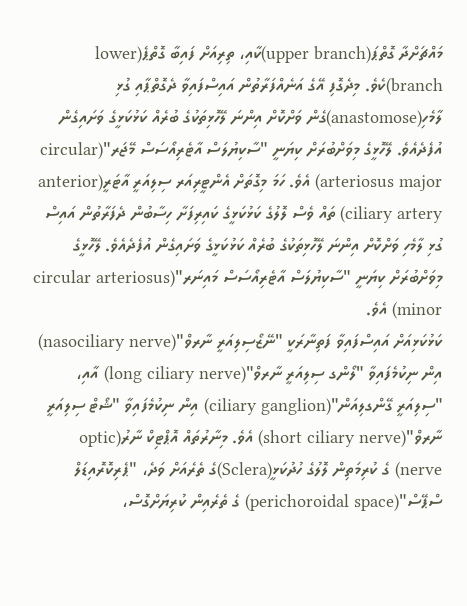މައްޗަށްދާ ގޮތްޕަ(upper branch)ކާއި، ތިރިއަށް ފައިބާ ގޮތްޕެ(lower branch)ކެވެ. މިދެގޮފި އޭގެ އަނެއްފަރާތުން އައިސްފައިވާ ދެގޮތްޕާއި ގުޅި ލާމެހި(anastomose)ގެން ވަށްކޮށް އިންނަ ލޭހޮޅިތަކުގެ ބުރެއް ކަޅުކަޅީގެ ވަށައިގެން އުފެދެއެވެ. ލޭހޮޅީގެ މިވަށްބުރަށް ކިޔަނީ "ސާކިޔުލަސް އާޓެރިއޯސަސް މޭޖަރ"(circular arteriosus major) އެވެ. ހަމަ މިގޮތަށް އެންޓީރިއަރ ސިލިއަރީ އާޓަރީ(anterior ciliary artery) ތައް ވެސް ލޮލުގެ ކަޅުކަޅީގެ ކައިރިފަށާ ހިސާބުން ދެފަރާތުން އައިސް ގުޅި ލާމެހި ވަށްކޮށް އިންނަ ލޭހޮޅިތަކުގެ ބުރެއް ކަޅުކަޅީގެ ވަށައިގެން އުފެދެއެވެ. ލޭހޮޅީގެ މިވަށްބުރަށް ކިޔަނީ "ސާކިޔުލަސް އާޓެރިއޯސަސް މައިނަރ"(circular arteriosus minor) އެވެ.
ކަޅުކަޅިއަށް އައިސްފައިވާ ފަތިނާރަކީ "ނޭޒޯސިލިއަރީ ނާރވް"(nasociliary nerve) އިން ނިކުމެފައިވާ "ލޯންގ ސިލިއަރީ ނާރވް"(long ciliary nerve) އާއި، "ސިލިއަރީ ގޭންގލިއަން"(ciliary ganglion) އިން ނިކުމެފައިވާ "ޝޯޓް ސިލިއަރީ ނާރވް"(short ciliary nerve) އެވެ. މިނާރުތައް އޮޕްޓިކް ނާރު(optic nerve) ގެ ކުރިމަތިން ލޮލުގެ ހުދުކަޅީ(Sclera)ގެ ތެރެއަށް ވަދެ، "ޕެރިކޮރޮއިޑަލް ސްޕޭސް"(perichoroidal space) ގެ ތެރެއިން ކުރިޔަށްގޮސް،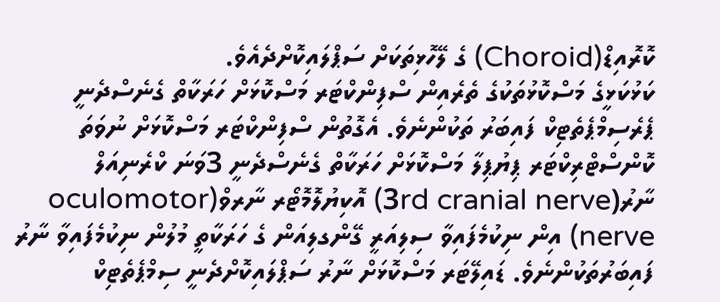ކޮރޮއިޑް(Choroid) ގެ ލޭހޮޅިތަކަށް ސަޕްލައިކޮށްދެއެވެ.
ކަޅުކަޅީގެ މަސްކޮޅުތަކުގެ ތެރެއިން ސްފިންކްޓަރ މަސްކޮޅަށް ހަރަކާތް ގެނެސްދެނީ ޕެރެސިމްޕެތެޓިކް ފައިބަރު ތަކުންނެވެ. އެގޮތުން ސްފިންކްޓަރ މަސްކޮޅަށް ނުވަތަ ކޮންސްޓްރިކްޓަރ ޕިޔުޕިލާ މަސްކޮޅަށް ހަރަކާތް ގެނެސްދެނީ 3ވަނަ ކްރެނިއަލް ނާރު(3rd cranial nerve) އޮކިޔުލޮމޮޓޯރ ނާރވް(oculomotor nerve) އިން ނިކުމެފައިވާ ސިލިއަރީ ގޭންގލިއަން ގެ ހަރަކާތީ މުލުން ނިކުމެފައިވާ ނާރު ފައިބަރުތަކުންނެވެ. ޑައިލޭޓަރ މަސްކޮޅަށް ނާރު ސަޕްލައިކޮށްދެނީ ސިމްޕެތެޓިކް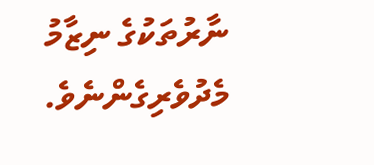ނާރުތަކުގެ ނިޒާމު މެދުވެރިގެންނެވެ.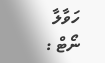ހަވާލާ
ނޯޓް :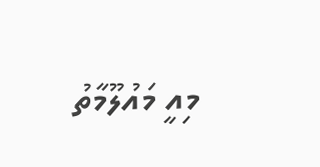މިއީ މައުލޫމާތު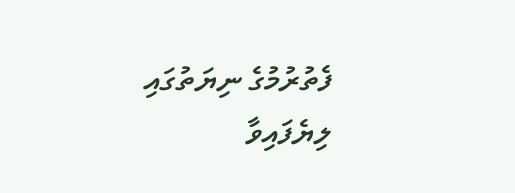ފެތުރުމުގެ ނިޔަތުގައި ލިޔެފައިވާ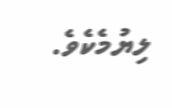ލިޔުމެކެވެ.